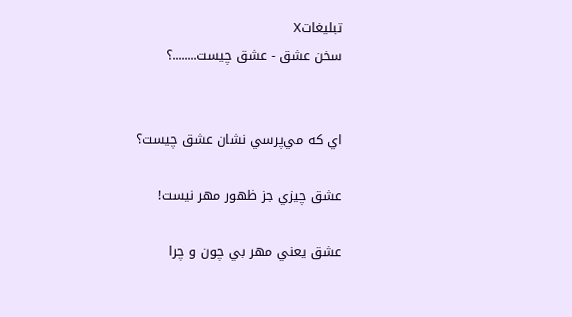تبليغاتX
سخن عشق - عشق چیست........؟


اي که مي‌پرسي نشان عشق چيست؟

عشق چيزي جز ظهور مهر نيست!

عشق يعني مهر بي چون و چرا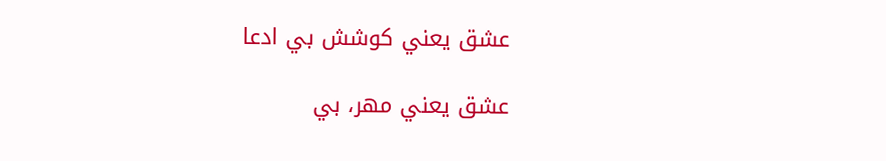عشق يعني کوشش بي ادعا

عشق يعني مهر، بي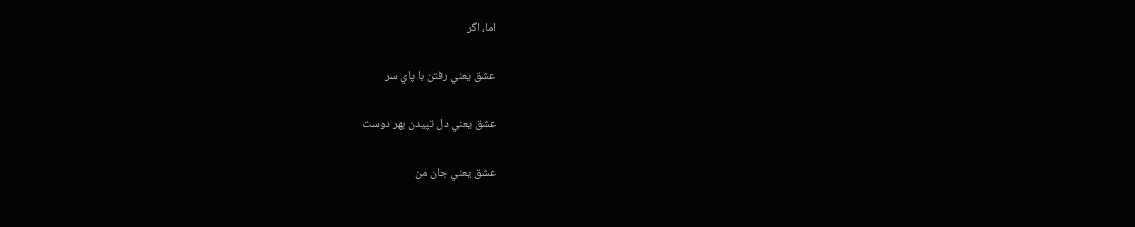اما، اگر

عشق يعني رفتن با پاي سر

عشق يعني دل تپيدن بهر دوست

عشق يعني جان من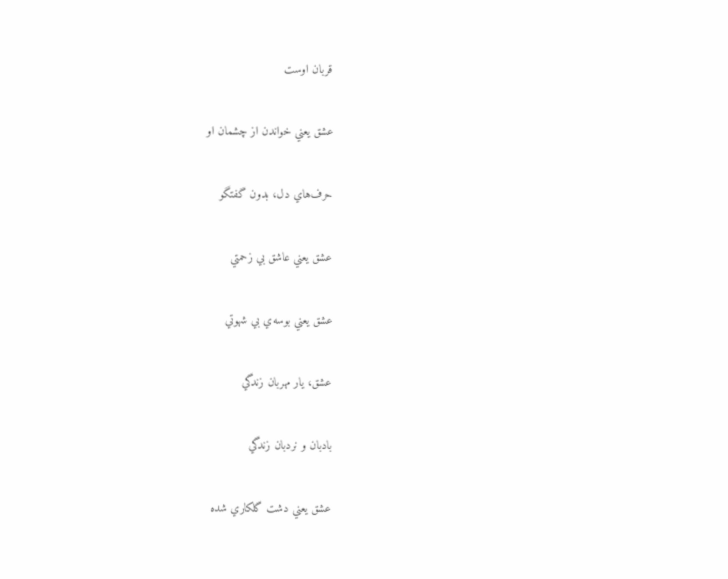قربان اوست

عشق يعني خواندن از چشمان او

حرف‌هاي دل، بدون گفتگو

عشق يعني عاشق بي زحمتي

عشق يعني بوسه‌ي بي شهوتي

عشق، يار مهربان زندگي

بادبان و نردبان زندگي

عشق يعني دشت گلکاري شده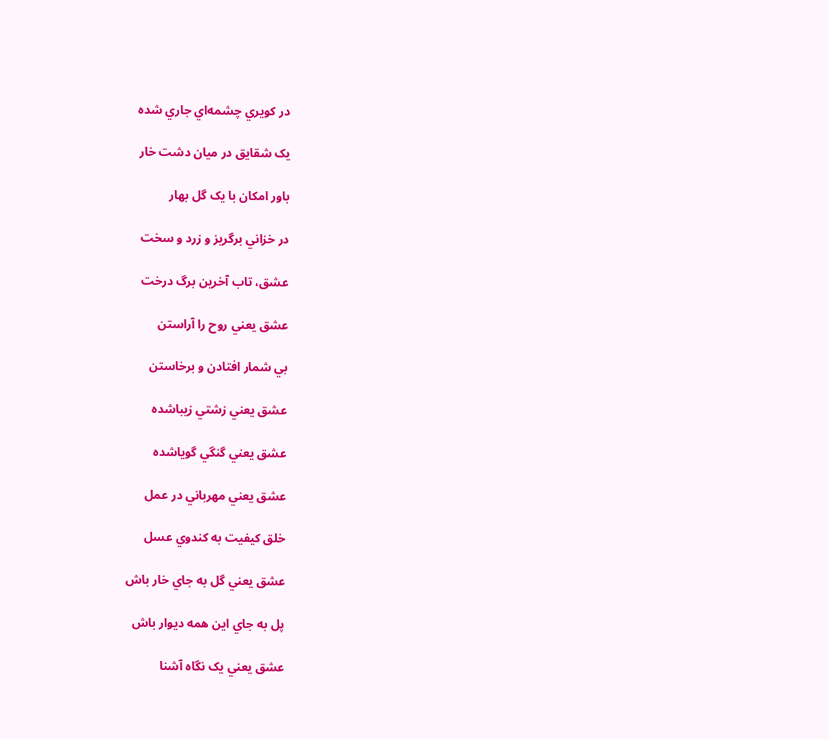در کويري چشمه‌اي جاري شده

يک شقايق در ميان دشت خار

باور امکان با يک گل بهار

در خزاني برگريز و زرد و سخت

عشق، تاب آخرين برگ درخت

عشق يعني روح را آراستن

بي شمار افتادن و برخاستن

عشق يعني زشتي زيباشده

عشق يعني گنگي گوياشده

عشق يعني مهرباني در عمل

خلق کيفيت به کندوي عسل

عشق يعني گل به جاي خار باش

پل به جاي اين همه ديوار باش

عشق يعني يک نگاه آشنا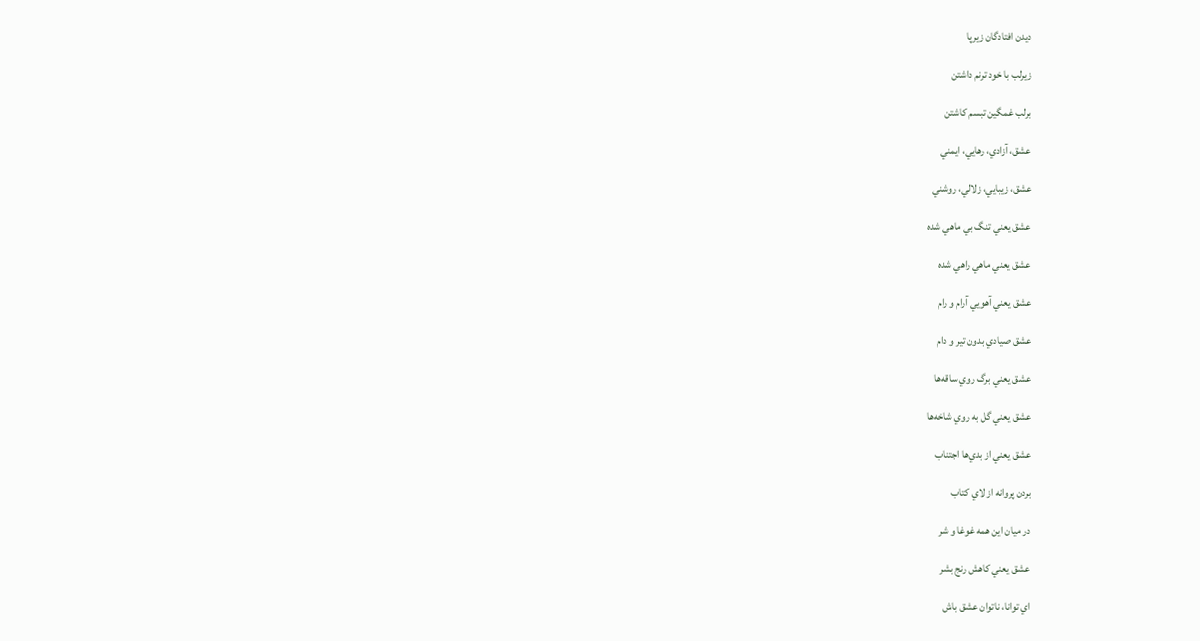ديدن افتادگان زيرپا

زيرلب با خود ترنم داشتن

برلب غمگين تبسم کاشتن

عشق، آزادي، رهايي، ايمني

عشق، زيبايي، زلالي، روشني

عشق يعني تنگ بي ماهي شده

عشق يعني ماهي راهي شده

عشق يعني آهويي آرام و رام

عشق صيادي بدون تير و دام

عشق يعني برگ روي ساقه‌ها

عشق يعني گل به روي شاخه‌ها

عشق يعني از بدي‌ها اجتناب

بردن پروانه از لاي کتاب

در ميان اين همه غوغا و شر

عشق يعني کاهش رنج بشر

اي توانا، ناتوان عشق باش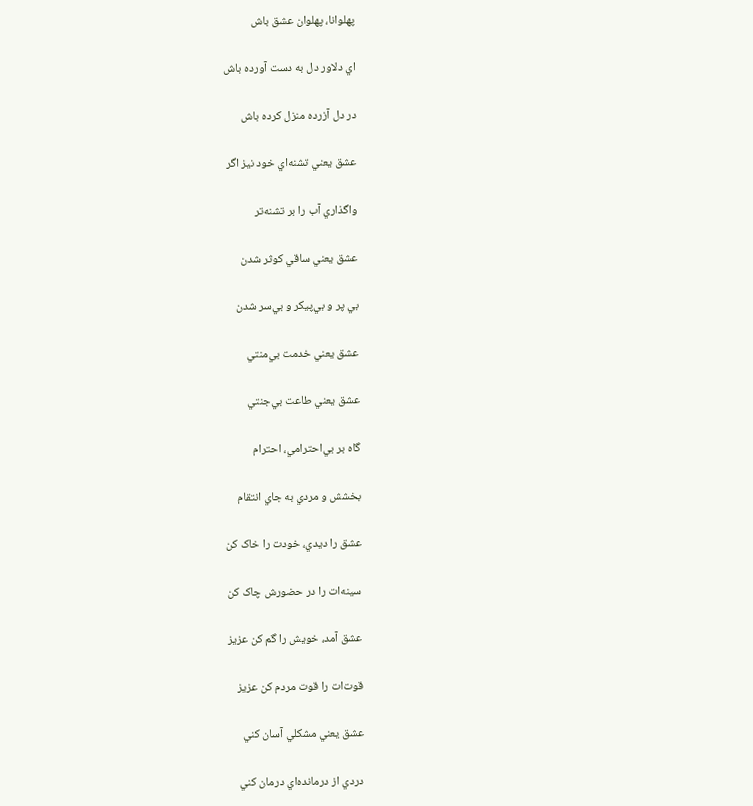پهلوانا، پهلوان عشق باش

اي دلاور دل به دست آورده باش

در دل آزرده منزل کرده باش

عشق يعني تشنه‌اي خود نيز اگر

واگذاري آب را بر تشنه‌تر

عشق يعني ساقي کوثر شدن

بي پر و بي‌پيکر و بي‌سر شدن

عشق يعني خدمت بي‌منتي

عشق يعني طاعت بي‌جنتي

گاه بر بي‌احترامي، احترام

بخشش و مردي به جاي انتقام

عشق را ديدي، خودت را خاک کن

سينه‌ات را در حضورش چاک کن

عشق آمد، خويش را گم کن عزيز

قوت‌ات را قوت مردم کن عزيز

عشق يعني مشکلي آسان کني

دردي از درمانده‌اي درمان کني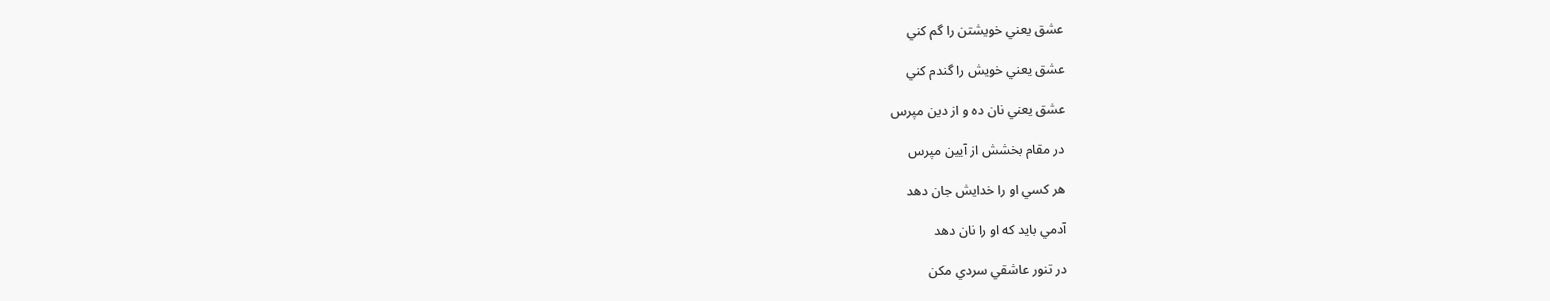عشق يعني خويشتن را گم کني

عشق يعني خويش را گندم کني

عشق يعني نان ده و از دين مپرس

در مقام بخشش از آيين مپرس

هر کسي او را خدايش جان دهد

آدمي بايد که او را نان دهد

در تنور عاشقي سردي مکن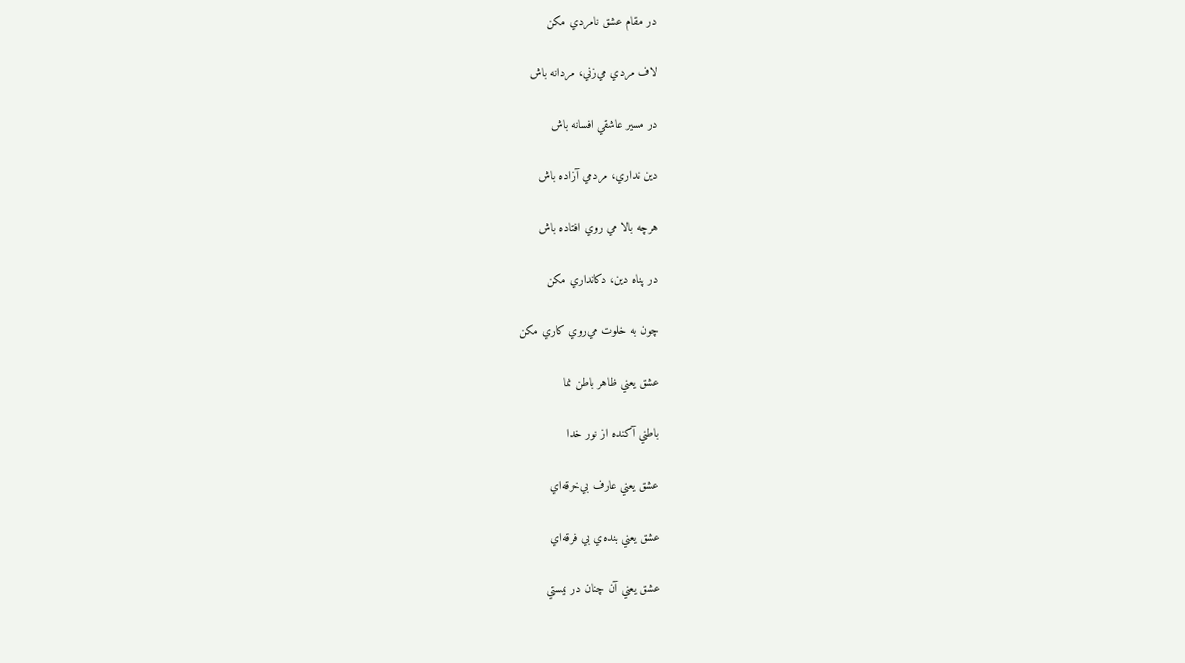در مقام عشق نامردي مکن

لاف مردي مي‌زني، مردانه باش

در مسير عاشقي افسانه باش

دين نداري، مردمي آزاده باش

هرچه بالا مي روي افتاده باش

در پناه دين، دکانداري مکن

چون به خلوت مي‌روي کاري مکن

عشق يعني ظاهر باطن نما

باطني آکنده از نور خدا

عشق يعني عارف بي‌خرقه‌اي

عشق يعني بنده‌ي بي فرقه‌اي

عشق يعني آن چنان در نيستي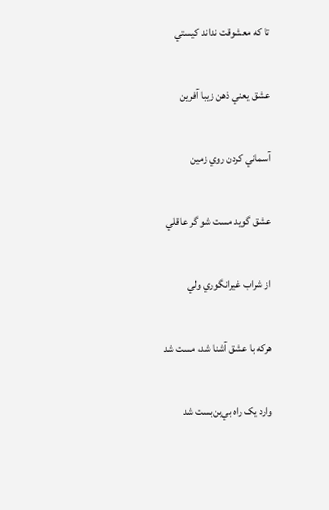تا که معشوقت نداند کيستي

عشق يعني ذهن زيبا آفرين

آسماني کردن روي زمين

عشق گويد مست شو گر عاقلي

از شراب غيرانگوري ولي

هرکه با عشق آشنا شد، مست شد

وارد يک راه بي‌بن‌بست شد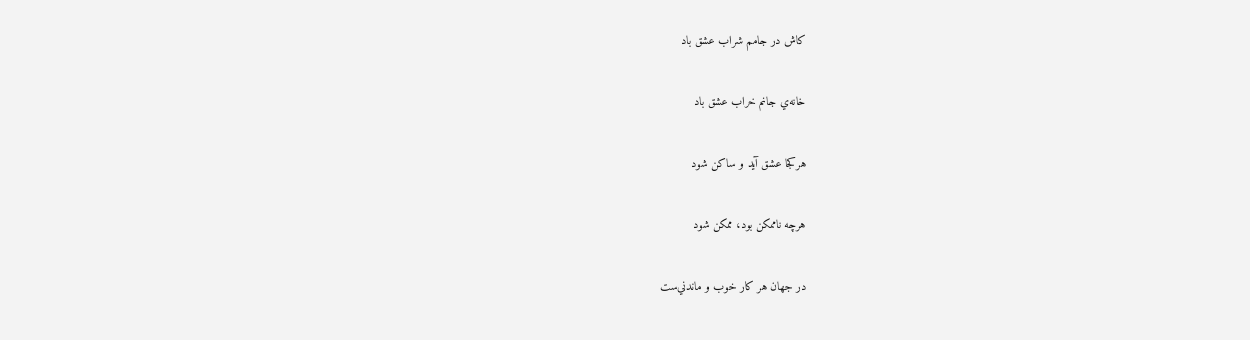کاش در جامم شراب عشق باد

خانه‌ي جانم خراب عشق باد

هرکجا عشق آيد و ساکن شود

هرچه ناممکن بود، ممکن شود

در جهان هر کار خوب و ماندني‌ست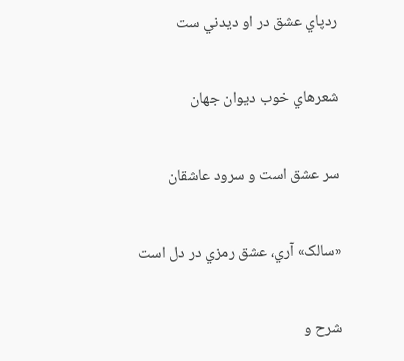ردپاي عشق در او ديدني ست

شعرهاي خوب ديوان جهان

سر عشق است و سرود عاشقان

«سالک» آري، عشق رمزي در دل است

شرح و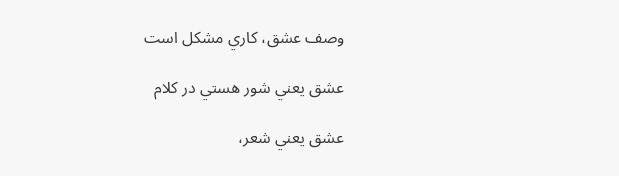وصف عشق، کاري مشکل است

عشق يعني شور هستي در کلام

عشق يعني شعر،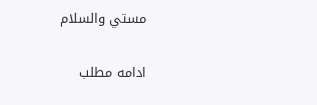مستي والسلام


ادامه مطلب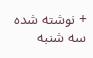+ نوشته شده سه شنبه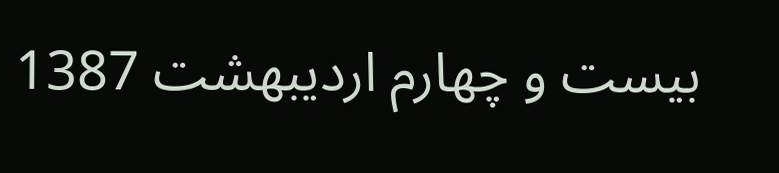بیست و چهارم اردیبهشت 1387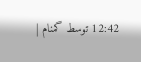12:42 توسط گمنام |